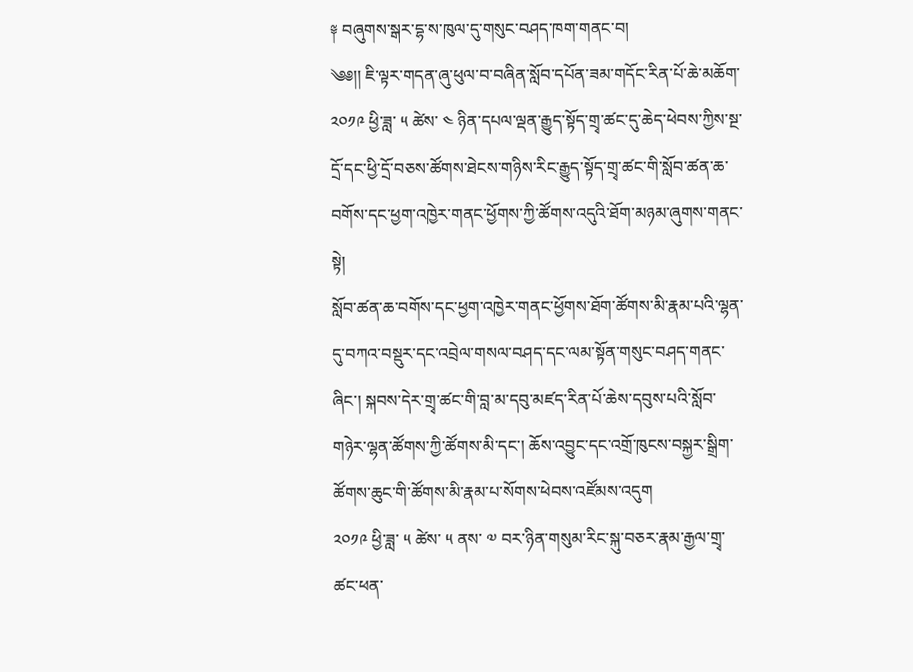༈ བཞུགས་སྒར་དྷ་ས་ཁུལ་དུ་གསུང་བཤད་ཁག་གནང་བ།
༄༅།། ཇི་ལྟར་གདན་ཞུ་ཕུལ་བ་བཞིན་སློབ་དཔོན་ཟམ་གདོང་རིན་པོ་ཆེ་མཆོག་ ༢༠༡༩ ཕྱི་ཟླ་ ༥ ཚེས་ ༤ ཉིན་དཔལ་ལྡན་རྒྱུད་སྟོད་གྲྭ་ཚང་དུ་ཆེད་ཕེབས་ཀྱིས་སྔ་དྲོ་དང་ཕྱི་དྲོ་བཅས་ཚོགས་ཐེངས་གཉིས་རིང་རྒྱུད་སྟོད་གྲྭ་ཚང་གི་སློབ་ཚན་ཆ་བགོས་དང་ཕྱག་འཁྱེར་གནང་ཕྱོགས་ཀྱི་ཚོགས་འདུའི་ཐོག་མཉམ་ཞུགས་གནང་སྟེ།
སློབ་ཚན་ཆ་བགོས་དང་ཕྱག་འཁྱེར་གནང་ཕྱོགས་ཐོག་ཚོགས་མི་རྣམ་པའི་ལྷན་དུ་བཀའ་བསྡུར་དང་འབྲེལ་གསལ་བཤད་དང་ལམ་སྟོན་གསུང་བཤད་གནང་ཞིང་། སྐབས་དེར་གྲྭ་ཚང་གི་བླ་མ་དབུ་མཛད་རིན་པོ་ཆེས་དབུས་པའི་སློབ་གཉེར་ལྷན་ཚོགས་ཀྱི་ཚོགས་མི་དང་། ཆོས་འབྱུང་དང་འགྲོ་ཁུངས་བསྐྱར་སྒྲིག་ཚོགས་ཆུང་གི་ཚོགས་མི་རྣམ་པ་སོགས་ཕེབས་འཛོམས་འདུག
༢༠༡༩ ཕྱི་ཟླ་ ༥ ཚེས་ ༥ ནས་ ༧ བར་ཉིན་གསུམ་རིང་སྐུ་བཅར་རྣམ་རྒྱལ་གྲྭ་ཚང་ཕན་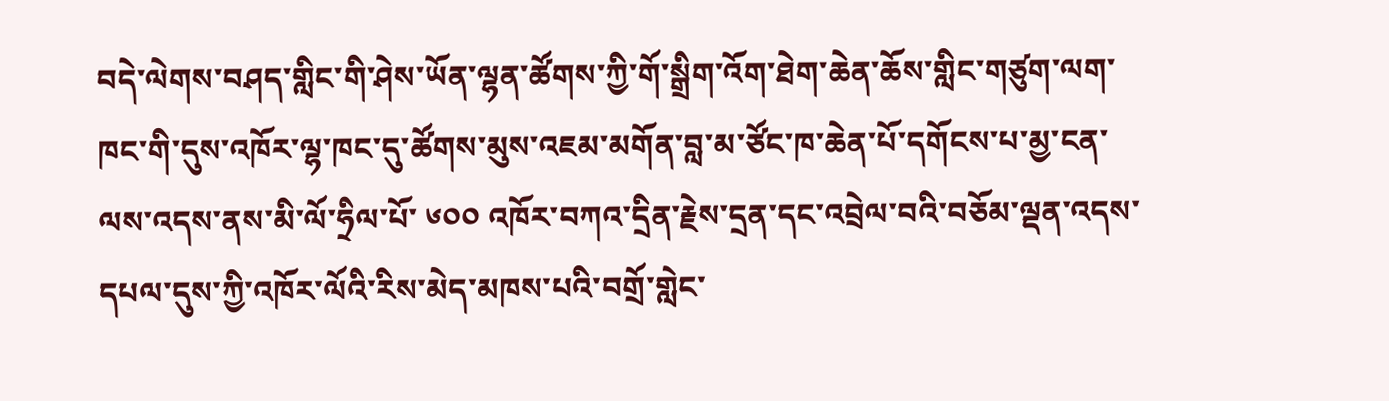བདེ་ལེགས་བཤད་གླིང་གི་ཤེས་ཡོན་ལྷན་ཚོགས་ཀྱི་གོ་སྒྲིག་འོག་ཐེག་ཆེན་ཆོས་གླིང་གཙུག་ལག་ཁང་གི་དུས་འཁོར་ལྷ་ཁང་དུ་ཚོགས་མུས་འཇམ་མགོན་བླ་མ་ཙོང་ཁ་ཆེན་པོ་དགོངས་པ་མྱ་ངན་ལས་འདས་ནས་མི་ལོ་ཧྲིལ་པོ་ ༦༠༠ འཁོར་བཀའ་དྲིན་རྗེས་དྲན་དང་འབྲེལ་བའི་བཅོམ་ལྡན་འདས་དཔལ་དུས་ཀྱི་འཁོར་ལོའི་རིས་མེད་མཁས་པའི་བགྲོ་གླེང་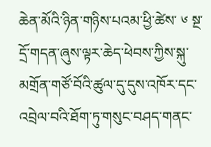ཆེན་མོའི་ཉིན་གཉིས་པའམ་ཕྱི་ཚེས་ ༦ སྔ་དྲོ་གདན་ཞུས་ལྟར་ཆེད་ཕེབས་ཀྱིས་སྐུ་མགྲོན་གཙོ་བོའི་ཚུལ་དུ་དུས་འཁོར་དང་འབྲེལ་བའི་ཐོག་ཏུ་གསུང་བཤད་གནང་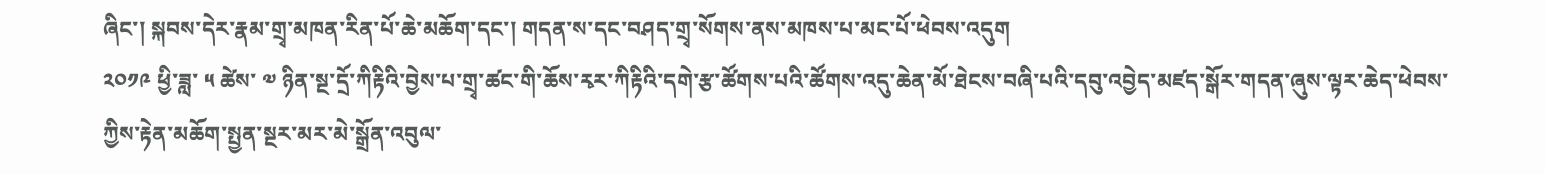ཞིང་། སྐབས་དེར་རྣམ་གྲྭ་མཁན་རིན་པོ་ཆེ་མཆོག་དང་། གདན་ས་དང་བཤད་གྲྭ་སོགས་ནས་མཁས་པ་མང་པོ་ཕེབས་འདུག
༢༠༡༩ ཕྱི་ཟླ་ ༥ ཚེས་ ༧ ཉིན་སྔ་དྲོ་ཀིརྟིའི་བྱེས་པ་གྲྭ་ཚང་གི་ཆོས་རྭར་ཀིརྟིའི་དགེ་རྩ་ཚོགས་པའི་ཚོགས་འདུ་ཆེན་མོ་ཐེངས་བཞི་པའི་དབུ་འབྱེད་མཛད་སྒོར་གདན་ཞུས་ལྟར་ཆེད་ཕེབས་ཀྱིས་རྟེན་མཆོག་སྤྱན་སྔར་མར་མེ་སྒྲོན་འབུལ་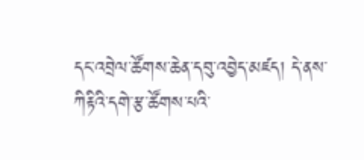དང་འབྲེལ་ཚོགས་ཆེན་དབུ་འབྱེད་མཛད། དེ་ནས་ཀིརྟིའི་དགེ་རྩ་ཚོགས་པའི་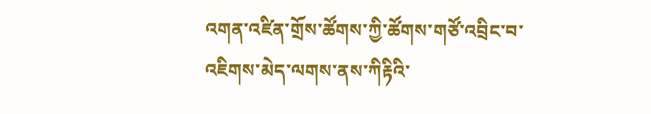འགན་འཛིན་གྲོས་ཚོགས་ཀྱི་ཚོགས་གཙོ་འབྲིང་བ་འཇིགས་མེད་ལགས་ནས་ཀིརྟིའི་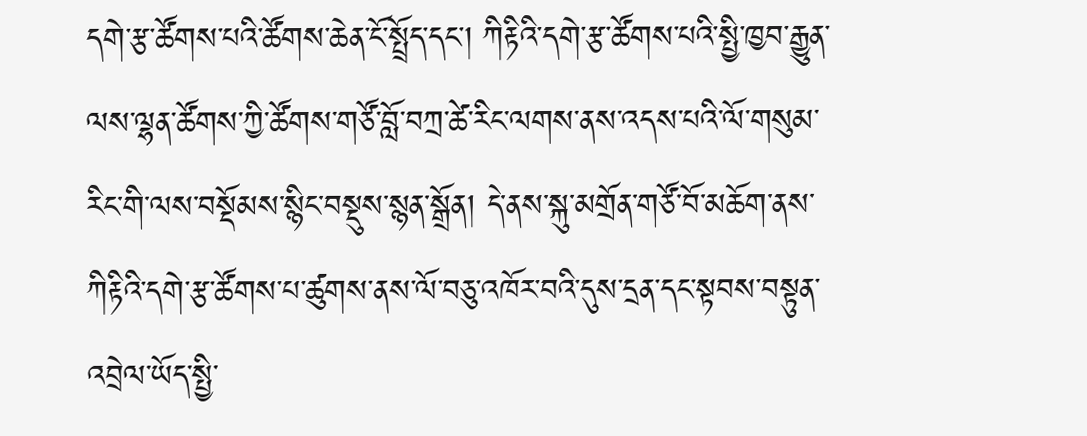དགེ་རྩ་ཚོགས་པའི་ཚོགས་ཆེན་ངོ་སྤྲོད་དང་། ཀིརྟིའི་དགེ་རྩ་ཚོགས་པའི་སྤྱི་ཁྱབ་རྒྱུན་ལས་ལྷན་ཚོགས་ཀྱི་ཚོགས་གཙོ་བློ་བཀྲ་ཚེ་རིང་ལགས་ནས་འདས་པའི་ལོ་གསུམ་རིང་གི་ལས་བསྡོམས་སྙིང་བསྡུས་སྙན་སྒྲོན། དེ་ནས་སྐུ་མགྲོན་གཙོ་བོ་མཆོག་ནས་ཀིརྟིའི་དགེ་རྩ་ཚོགས་པ་ཚུགས་ནས་ལོ་བཅུ་འཁོར་བའི་དུས་དྲན་དང་སྟབས་བསྟུན་འབྲེལ་ཡོད་སྤྱི་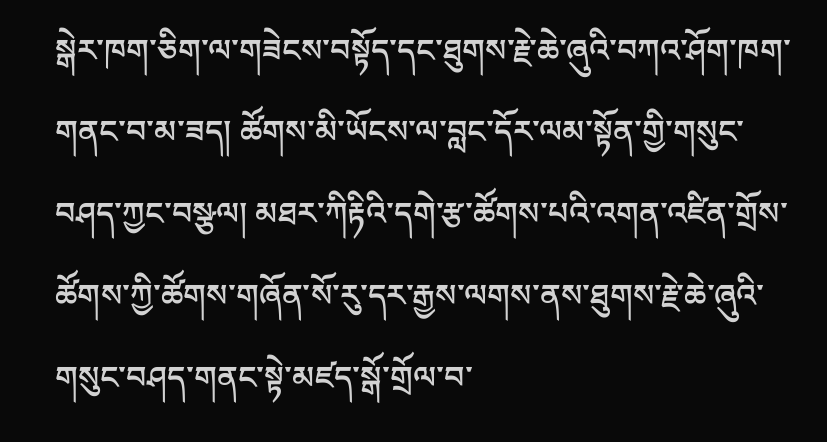སྒེར་ཁག་ཅིག་ལ་གཟེངས་བསྟོད་དང་ཐུགས་རྗེ་ཆེ་ཞུའི་བཀའ་ཤོག་ཁག་གནང་བ་མ་ཟད། ཚོགས་མི་ཡོངས་ལ་བླང་དོར་ལམ་སྟོན་གྱི་གསུང་བཤད་ཀྱང་བསྩལ། མཐར་ཀིརྟིའི་དགེ་རྩ་ཚོགས་པའི་འགན་འཛིན་གྲོས་ཚོགས་ཀྱི་ཚོགས་གཞོན་སོ་རུ་དར་རྒྱས་ལགས་ནས་ཐུགས་རྗེ་ཆེ་ཞུའི་གསུང་བཤད་གནང་སྟེ་མཛད་སྒོ་གྲོལ་བ་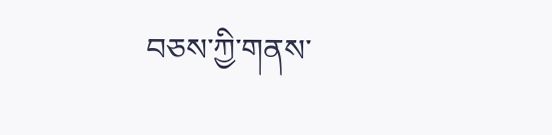བཅས་ཀྱི་གནས་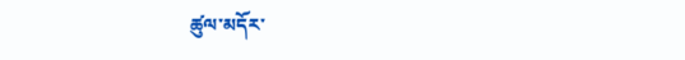ཚུལ་མདོར་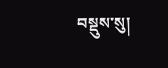བསྡུས་སུ།